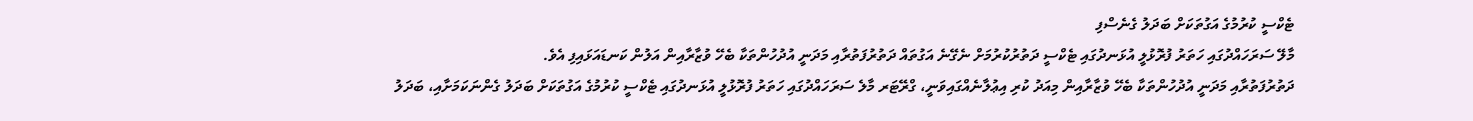ޓެކްސީ ކުރުމުގެ އަގުތަކަށް ބަދަލު ގެނެސްފި
މާލޭ ސަރަހައްދުގައި ހަތަރު ފުރޮޅުލީ އުޅަނދުގައި ޓެކްސީ ދަތުރުކުރުމަށް ނެގޭނެ އަގުތައް ދަތުރުފަތުރާއި މަދަނީ އުދުހުންތަކާ ބެހޭ ވުޒާރާއިން އަލުން ކަނޑައަޅައިފި އެވެ.
ދަތުރުފަތުރާއި މަދަނީ އުދުހުންތަކާ ބެހޭ ވުޒާރާއިން މިއަދު ކުރި އިޢުލާނެއްގައިވަނީ، ގްރޭޓަރ މާލެ ސަރަހައްދުގައި ހަތަރު ފުރޮޅުލީ އުޅަނދުގައި ޓެކްސީ ކުރުމުގެ އަގުތަކަށް ބަދަލު ގެންނަކަމަށާއި، ބަދަލު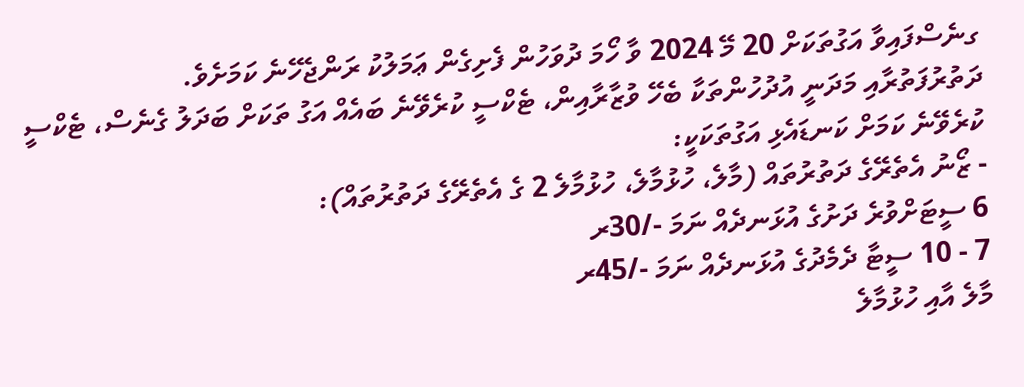ގނެސްފައިވާ އަގުތަކަށް 20 މޭ 2024 ވާ ހޯމަ ދުވަހުން ފެށިގެން ޢަމަލުކު ރަންޖެހޭނެ ކަމަށެވެ.
ދަތުރުފަތުރާއި މަދަނީ އުދުހުންތަކާ ބެހޭ ވުޒާރާއިން، ޓެކްސީ ކުރެވޭނެ ބައެއް އަގު ތަކަށް ބަދަލު ގެނެސް، ޓެކްސީ ކުރެވޭނެ ކަމަށް ކަނޑައެޅި އަގުތަކަކީ:
- ޒޯނު އެތެރޭގެ ދަތުރުތައް (މާލެ، ހުޅުމާލެ، ހުޅުމާލެ 2 ގެ އެތެރޭގެ ދަތުރުތައް):
6 ސީޓަށްވުރެ ދަށުގެ އުޅަނދެއް ނަމަ -/30ރ
7 - 10 ސީޓާ ދެމެދުގެ އުޅަނދެއް ނަމަ -/45ރ
މާލެ އާއި ހުޅުމާލެ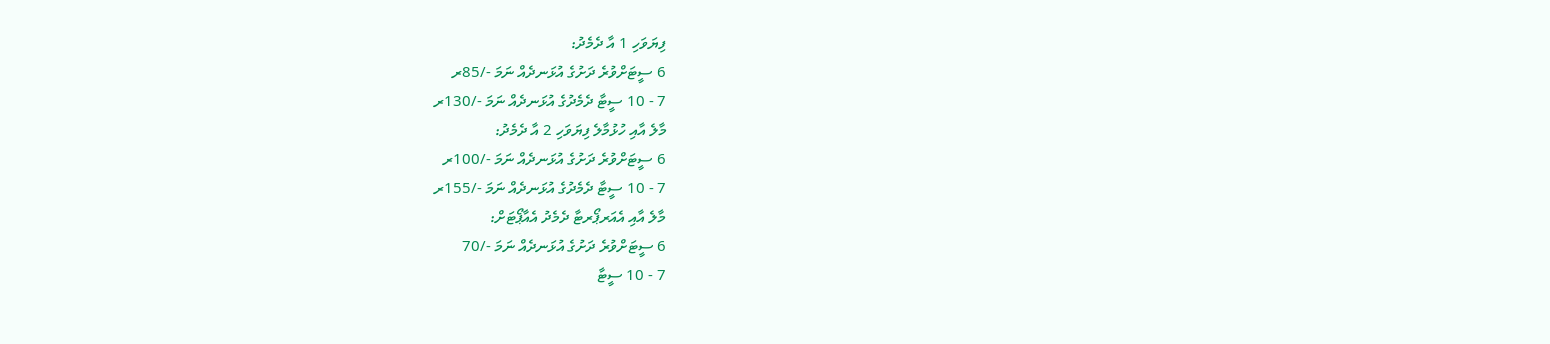ފިޔަވަހި 1 އާ ދެމެދު:
6 ސީޓަށްވުރެ ދަށުގެ އުޅަނދެއް ނަމަ -/85ރ
7 - 10 ސީޓާ ދެމެދުގެ އުޅަނދެއް ނަމަ -/130ރ
މާލެ އާއި ހުޅުމާލެ ފިޔަވަހި 2 އާ ދެމެދު:
6 ސީޓަށްވުރެ ދަށުގެ އުޅަނދެއް ނަމަ -/100ރ
7 - 10 ސީޓާ ދެމެދުގެ އުޅަނދެއް ނަމަ -/155ރ
މާލެ އާއި އެއަރޕޯރޓާ ދެމެދު އެއާޕޯޓަށް:
6 ސީޓަށްވުރެ ދަށުގެ އުޅަނދެއް ނަމަ -/70
7 - 10 ސީޓާ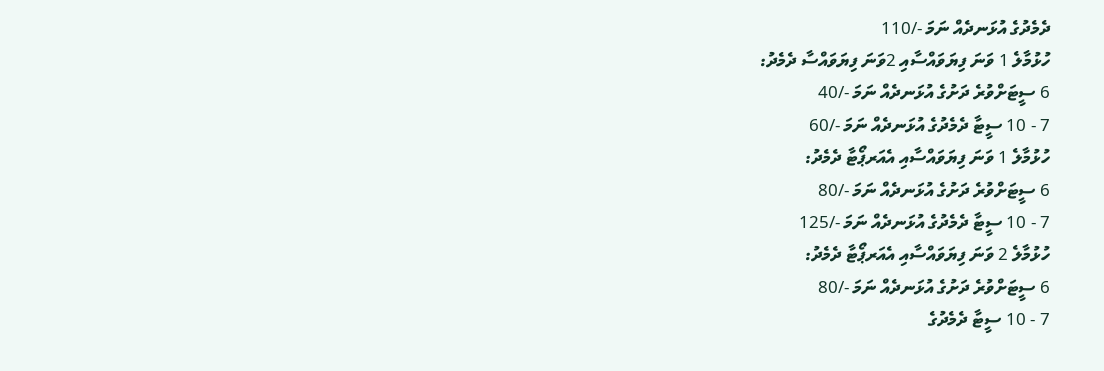ދެމެދުގެ އުޅަނދެއް ނަމަ -/110
ހުޅުމާލެ 1 ވަނަ ފިޔަވައްސާއި 2ވަނަ ފިޔަވައްސާ ދެމެދު:
6 ސީޓަށްވުރެ ދަށުގެ އުޅަނދެއް ނަމަ -/40
7 - 10 ސީޓާ ދެމެދުގެ އުޅަނދެއް ނަމަ -/60
ހުޅުމާލެ 1 ވަނަ ފިޔަވައްސާއި އެއަރޕޯޓާ ދެމެދު:
6 ސީޓަށްވުރެ ދަށުގެ އުޅަނދެއް ނަމަ -/80
7 - 10 ސީޓާ ދެމެދުގެ އުޅަނދެއް ނަމަ -/125
ހުޅުމާލެ 2 ވަނަ ފިޔަވައްސާއި އެއަރޕޯޓާ ދެމެދު:
6 ސީޓަށްވުރެ ދަށުގެ އުޅަނދެއް ނަމަ -/80
7 - 10 ސީޓާ ދެމެދުގެ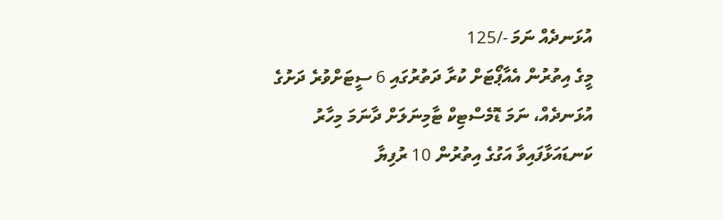އުޅަނދެއް ނަމަ -/125
މީގެ އިތުރުން އެއާޕޯޓަށް ކުރާ ދަތުރުގައި 6 ސީޓަށްވުރެ ދަށުގެ އުޅަނދެއް، ނަމަ ޑޮމެސްޓިކް ޓާމިނަލަށް ދާނަމަ މިހާރު ކަނޑައަޅާފައިވާ އަގުގެ އިތުރުން 10 ރުފިޔާ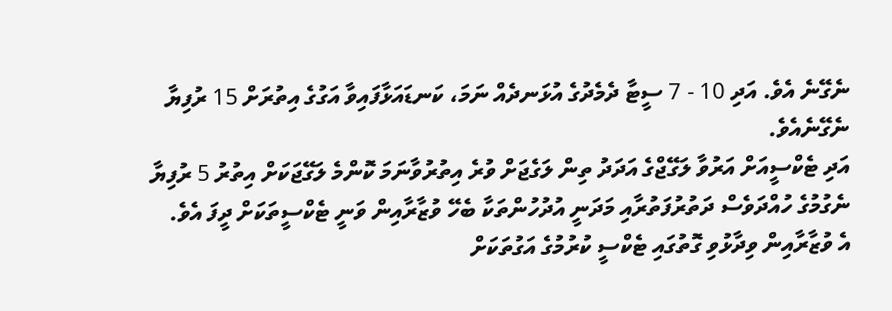ނެގޭނެ އެވެ. އަދި 10 - 7 ސީޓާ ދެމެދުގެ އުޅަނދެއް ނަމަ، ކަނޑައަޅާފައިވާ އަގުގެ އިތުރަށް 15 ރުފިޔާ ނެގޭނެއެވެ.
އަދި ޓެކްސީއަށް އަރުވާ ލަގޭޖްގެ އަދަދު ތިން ލަގެޖަށް ވުރެ އިތުރުވާނަމަ ކޮންމެ ލަގޭޖަކަށް އިތުރު 5 ރުފިޔާ ނެގުމުގެ ހުއްދަވެސް ދަތުރުފަތުރާއި މަދަނީ އުދުހުންތަކާ ބެހޭ ވުޒާރާއިން ވަނީ ޓެކްސީތަކަށް ދީފަ އެވެ.
އެ ވުޒާރާއިން ވިދާޅުވި ގޮތުގައި ޓެކްސީ ކުރުމުގެ އަގުތަކަށް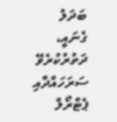ބަދަލު ގެނައީ، ދަތުރުކުރެވޭ ސަރަހައްދާއި ޕެޓްރޯލް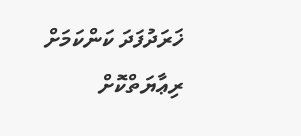ޚަރަދުފަދަ ކަންކަމަށް ރިޢާޔަތްކޮށް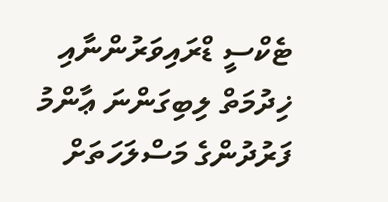ޓެކްސީ ޑްރައިވަރުންނާއި ޚިދުމަތް ލިބިގަންނަ ޢާންމު ފަރުދުންގެ މަސްލަހަތަށް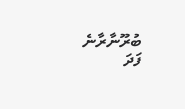ބުރޫނާރާނެ ފަދަ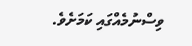ވިސްނުމެއްގައި ކަމަށެވެ.